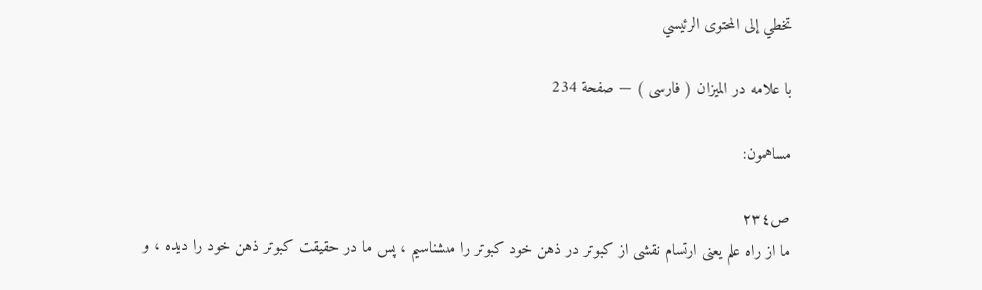تخطي إلى المحتوى الرئيسي

با علامه در الميزان ( فارسى ) — صفحة 234

مساهمون:

ص٢٣٤
ما از راه علم يعنى ارتسام نقشى از كبوتر در ذهن خود كبوتر را مىشناسيم ، پس ما در حقيقت كبوتر ذهن خود را ديده ، و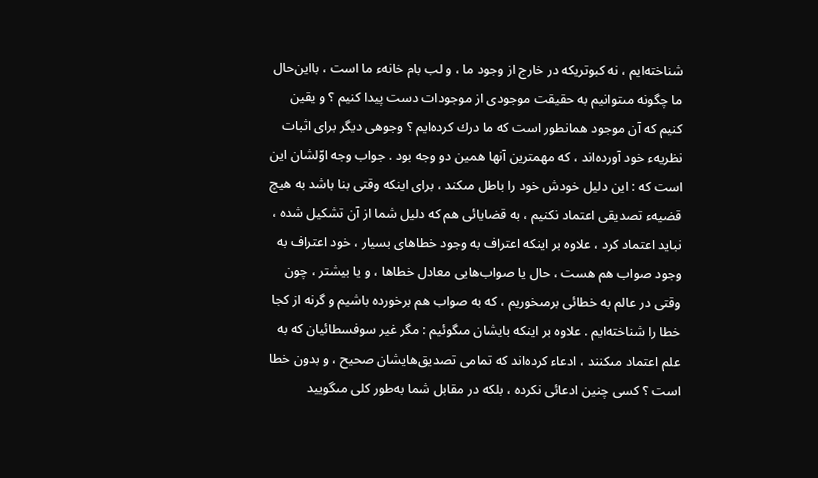شناخته‌ايم ، نه كبوتريكه در خارج از وجود ما ، و لب بام خانهء ما است ، بااين‌حال ما چگونه مىتوانيم به حقيقت موجودى از موجودات دست پيدا كنيم ؟ و يقين كنيم كه آن موجود همانطور است كه ما درك كرده‌ايم ؟ وجوهى ديگر براى اثبات نظريهء خود آورده‌اند ، كه مهمترين آنها همين دو وجه بود . جواب وجه اوّلشان اين است كه : اين دليل خودش خود را باطل مىكند ، براى اينكه وقتى بنا باشد به هيچ قضيهء تصديقى اعتماد نكنيم ، به قضايائى هم كه دليل شما از آن تشكيل شده ، نبايد اعتماد كرد ، علاوه بر اينكه اعتراف به وجود خطاهاى بسيار ، خود اعتراف به وجود صواب هم هست ، حال يا صواب‌هايى معادل خطاها ، و يا بيشتر ، چون وقتى در عالم به خطائى برمىخوريم ، كه به صواب هم برخورده باشيم و گرنه از كجا خطا را شناخته‌ايم . علاوه بر اينكه بايشان مىگوئيم : مگر غير سوفسطائيان كه به علم اعتماد مىكنند ، ادعاء كرده‌اند كه تمامى تصديق‌هايشان صحيح ، و بدون خطا است ؟ كسى چنين ادعائى نكرده ، بلكه در مقابل شما به‌طور كلى مىگوييد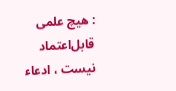: هيچ علمى قابل‌اعتماد نيست ، ادعاء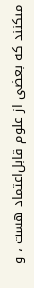مىكنند كه بعضى از علوم قابل‌اعتماد هست ، و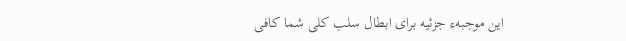اين موجبهء جزئيه براى ابطال سلب كلى شما كافى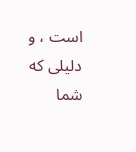است ، و دليلى كه شما